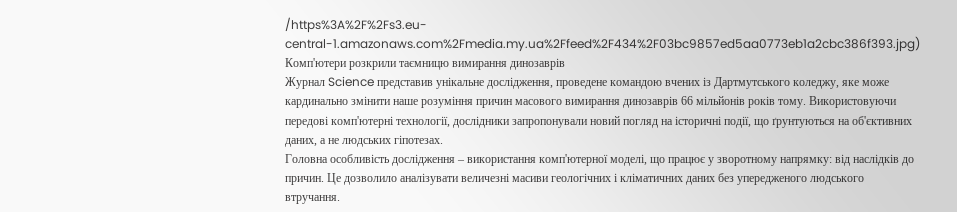/https%3A%2F%2Fs3.eu-central-1.amazonaws.com%2Fmedia.my.ua%2Ffeed%2F434%2F03bc9857ed5aa0773eb1a2cbc386f393.jpg)
Комп'ютери розкрили таємницю вимирання динозаврів
Журнал Science представив унікальне дослідження, проведене командою вчених із Дартмутського коледжу, яке може кардинально змінити наше розуміння причин масового вимирання динозаврів 66 мільйонів років тому. Використовуючи передові комп'ютерні технології, дослідники запропонували новий погляд на історичні події, що ґрунтуються на об'єктивних даних, а не людських гіпотезах.
Головна особливість дослідження – використання комп'ютерної моделі, що працює у зворотному напрямку: від наслідків до причин. Це дозволило аналізувати величезні масиви геологічних і кліматичних даних без упередженого людського втручання.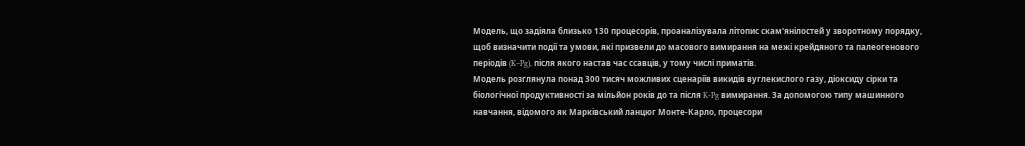Модель, що задіяла близько 130 процесорів, проаналізувала літопис скам'янілостей у зворотному порядку, щоб визначити події та умови, які призвели до масового вимирання на межі крейдяного та палеогенового періодів (K–Pg), після якого настав час ссавців, у тому числі приматів.
Модель розглянула понад 300 тисяч можливих сценаріїв викидів вуглекислого газу, діоксиду сірки та біологічної продуктивності за мільйон років до та після K-Pg вимирання. За допомогою типу машинного навчання, відомого як Марківський ланцюг Монте-Карло, процесори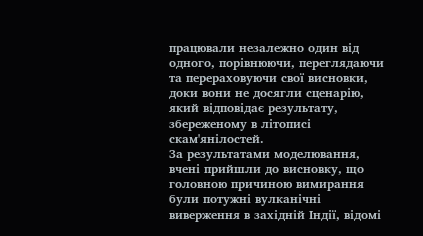працювали незалежно один від одного, порівнюючи, переглядаючи та перераховуючи свої висновки, доки вони не досягли сценарію, який відповідає результату, збереженому в літописі скам'янілостей.
За результатами моделювання, вчені прийшли до висновку, що головною причиною вимирання були потужні вулканічні виверження в західній Індії, відомі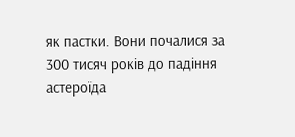як пастки. Вони почалися за 300 тисяч років до падіння астероїда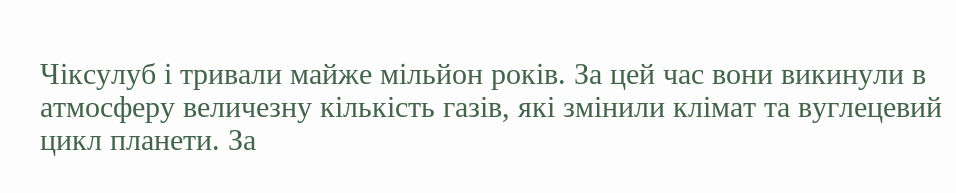Чіксулуб і тривали майже мільйон років. За цей час вони викинули в атмосферу величезну кількість газів, які змінили клімат та вуглецевий цикл планети. За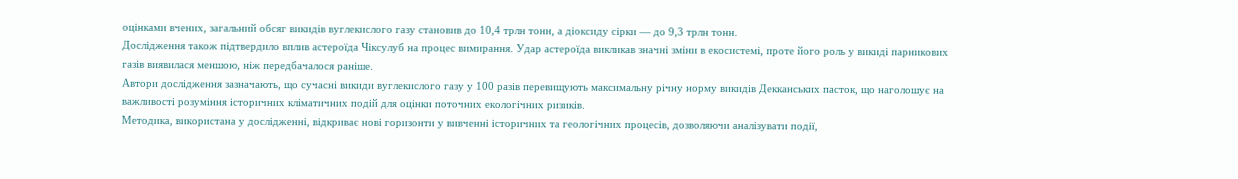оцінками вчених, загальний обсяг викидів вуглекислого газу становив до 10,4 трлн тонн, а діоксиду сірки — до 9,3 трлн тонн.
Дослідження також підтвердило вплив астероїда Чіксулуб на процес вимирання. Удар астероїда викликав значні зміни в екосистемі, проте його роль у викиді парникових газів виявилася меншою, ніж передбачалося раніше.
Автори дослідження зазначають, що сучасні викиди вуглекислого газу у 100 разів перевищують максимальну річну норму викидів Декканських пасток, що наголошує на важливості розуміння історичних кліматичних подій для оцінки поточних екологічних ризиків.
Методика, використана у дослідженні, відкриває нові горизонти у вивченні історичних та геологічних процесів, дозволяючи аналізувати події,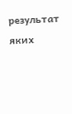результат яких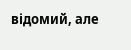відомий, але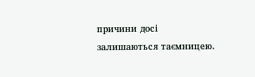причини досі залишаються таємницею.